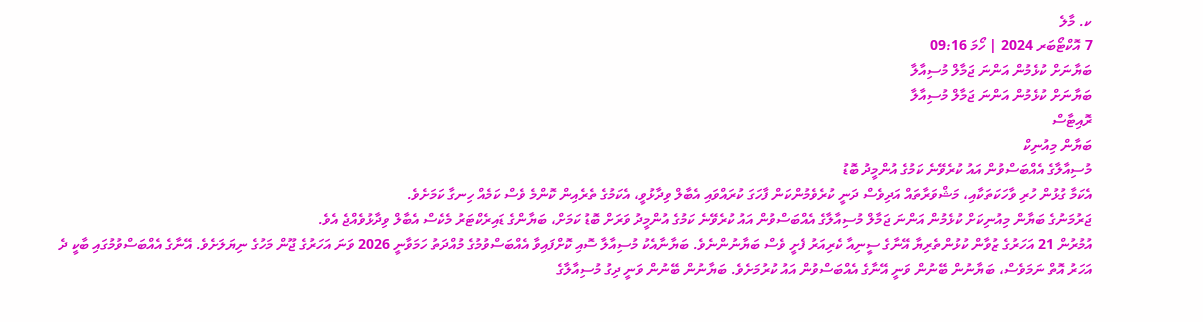ކ. މާލެ
7 އޮކްޓޯބަރ 2024 | ހޯމަ 09:16
ބަޔާނަށް ކުޅެމުން އަންނަ ޖަމާލް މުސިއާލާ
ބަޔާނަށް ކުޅެމުން އަންނަ ޖަމާލް މުސިއާލާ
ރޮއިޓާސް
ބަޔާން މިއުނިކް
މުސިއާލާގެ އެއްބަސްވުން އައު ކުރެވޭނެ ކަމުގެ އުންމީދު ބޮޑު
އެކަމާ ގުޅުން ހުރި ވާހަކަތަކާއި، މަޝްވަރާތައް އަދިވެސް ދަނީ ކުރެވެމުންކަން ފާހަގަ ކުރައްވައި އެބާލް ވިދާޅުވީ، އެކަމުގެ ތެރެއިން ކޮންމެ ވެސް ކަމެއް ހިނގާ ކަމަށެވެ.
ޖަރުމަނުގެ ބަޔާން މިއުނިކަށް ކުޅެމުން އަންނަ ޖަމާލް މުސިއާލާގެ އެއްބަސްވުން އައު ކުރެވޭނެ ކަމުގެ އުންމީދު ވަރަށް ބޮޑު ކަމަށް، ބަޔާންގެ ޑައިރެކްޓަރު މެކެސް އެބާލް ވިދާޅުވެއްޖެ އެވެ.
އުމުރުން 21 އަހަރުގެ ޒުވާން ކުޅުންތެރިޔާ އޭނާގެ ސީނިއާ ކެރިއަރު ފެށީ ވެސް ބަޔާނުންނެވެ. ބަޔާނާއެކު މުސިއާލާ ސޮއި ކޮށްފައިވާ އެއްބަސްވުމުގެ މުއްދަތު ހަމަވާނީ 2026 ވަނަ އަހަރުގެ ޖޫން މަހުގެ ނިޔަލަށެވެ. އޭނާގެ އެއްބަސްވުމުގައި ބާކީ ދެ އަހަރު އޮތް ނަމަވެސް، ބަޔާނުން ބޭނުން ވަނީ އޭނާގެ އެއްބަސްވުން އައު ކުރުމަށެވެ. ބަޔާނުން ބޭނުން ވަނީ ދިގު މުސިއާލާގެ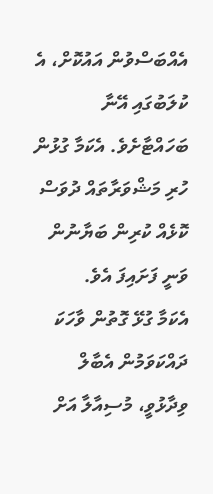އެއްބަސްވުން އައުކޮށް، އެ ކުލަބުގައި އޭނާ ބަހައްޓާށެވެ. އެކަމާ ގުޅުން ހުރި މަޝްވަރާތައް ދުވަސް ކޮޅެއް ކުރިން ބަޔާނުން ވަނީ ފަށައިފަ އެވެ.
އެކަމާ ގުޅޭ ގޮތުން ވާހަކަ ދައްކަވަމުން އެބާލް ވިދާޅުވީ، މުސިއާލާ އަށް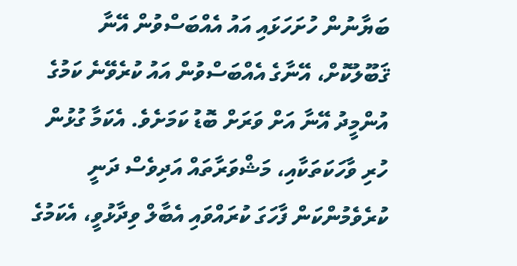ބަޔާނުން ހުށަހަޅައި އައު އެއްބަސްވުން އޭނާ ޤަބޫލުކޮށް، އޭނާގެ އެއްބަސްވުން އައު ކުރެވޭނެ ކަމުގެ އުންމީދު އޭނާ އަށް ވަރަށް ބޮޑު ކަމަށެވެ. އެކަމާ ގުޅުން ހުރި ވާހަކަތަކާއި، މަޝްވަރާތައް އަދިވެސް ދަނީ ކުރެވެމުންކަން ފާހަގަ ކުރައްވައި އެބާލް ވިދާޅުވީ، އެކަމުގެ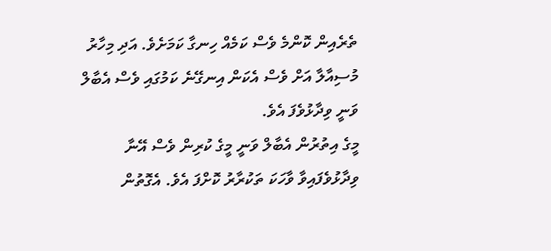ތެރެއިން ކޮންމެ ވެސް ކަމެއް ހިނގާ ކަމަށެވެ. އަދި މިހާރު މުސިއާލާ އަށް ވެސް އެކަން އިނގޭނެ ކަމުގައި ވެސް އެބާލް ވަނީ ވިދާޅުވެފަ އެވެ.
މީގެ އިތުރުން އެބާލް ވަނީ މީގެ ކުރިން ވެސް އޭނާ ވިދާޅުވެފައިވާ ވާހަކަ ތަކުރާރު ކޮށްފަ އެވެ. އެގޮތުން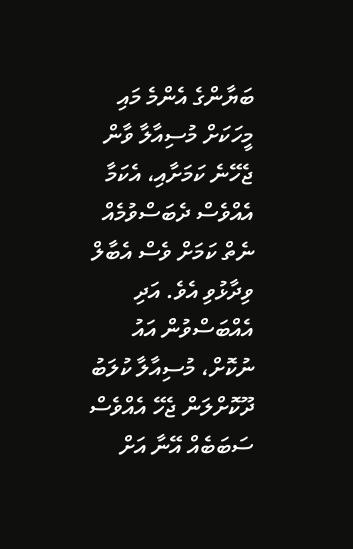ބަޔާންގެ އެންމެ މައި މީހަކަށް މުސިއާލާ ވާން ޖެހޭނެ ކަމަށާއި، އެކަމާ އެއްވެސް ދެބަސްވުމެއް ނެތް ކަމަށް ވެސް އެބާލް ވިދާޅުވި އެވެ. އަދި އެއްބަސްވުން އައު ނުކޮށް، މުސިއާލާ ކުލަބު ދޫކޮށްލަން ޖެހޭ އެއްވެސް ސަބަބެއް އޭނާ އަށް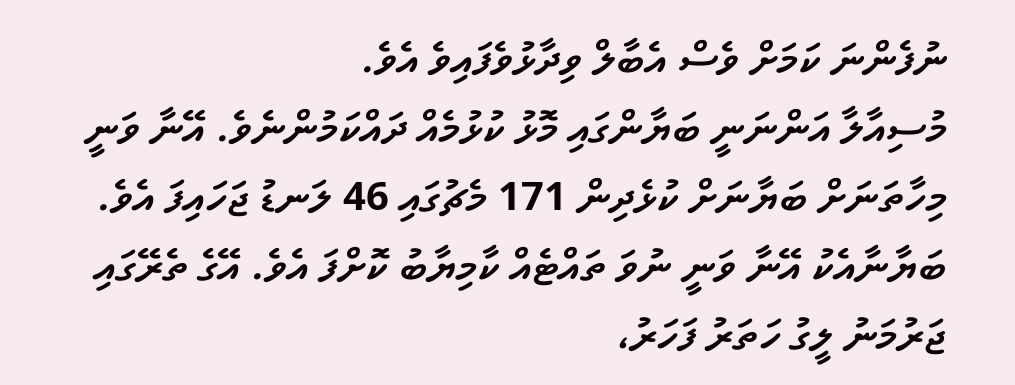ނުފެންނަ ކަމަށް ވެސް އެބާލް ވިދާޅުވެފައިވެ އެވެ.
މުސިއާލާ އަންނަނީ ބަޔާންގައި މޮޅު ކުޅުމެއް ދައްކަމުންނެވެ. އޭނާ ވަނީ މިހާތަނަށް ބަޔާނަށް ކުޅެދިން 171 މެޗުގައި 46 ލަނޑު ޖަހައިފަ އެވެ. ބަޔާނާއެކު އޭނާ ވަނީ ނުވަ ތައްޓެއް ކާމިޔާބު ކޮށްފަ އެވެ. އޭގެ ތެރޭގައި ޖަރުމަނު ލީގު ހަތަރު ފަހަރު،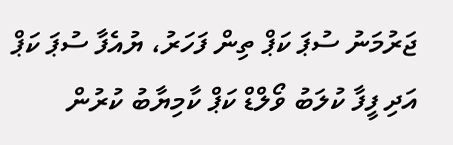ޖަރުމަނު ސުޕަ ކަޕް ތިން ފަހަރު، ޔުއެފާ ސުޕަ ކަޕް އަދި ފީފާ ކުލަބު ވޯލްޑް ކަޕް ކާމިޔާބު ކުރުން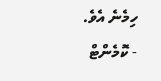ހިމެނެ އެވެ.
- ކޮމެންޓް